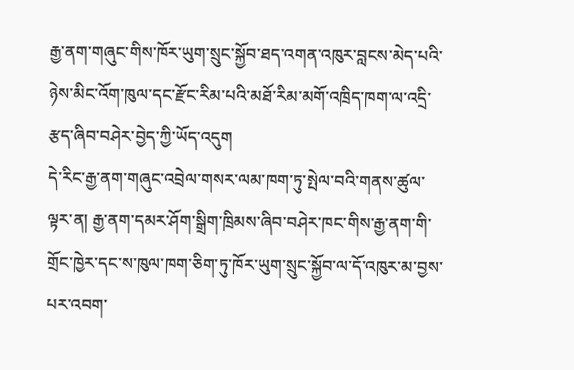རྒྱ་ནག་གཞུང་གིས་ཁོར་ཡུག་སྲུང་སྐྱོབ་ཐད་འགན་འཁུར་བླངས་མེད་པའི་ཉེས་མིང་འོག་ཁུལ་དང་རྫོང་རིམ་པའི་མཐོ་རིམ་མགོ་འཁྲིད་ཁག་ལ་འདྲི་རྩད་ཞིབ་བཤེར་བྱེད་ཀྱི་ཡོད་འདུག
དེ་རིང་རྒྱ་ནག་གཞུང་འབྲེལ་གསར་ལམ་ཁག་ཏུ་སྤེལ་བའི་གནས་ཚུལ་ལྟར་ན། རྒྱ་ནག་དམར་ཤོག་སྒྲིག་ཁྲིམས་ཞིབ་བཤེར་ཁང་གིས་རྒྱ་ནག་གི་གྲོང་ཁྱེར་དང་ས་ཁུལ་ཁག་ཅིག་ཏུ་ཁོར་ཡུག་སྲུང་སྐྱོབ་ལ་དོ་འཁུར་མ་བྱས་པར་འབག་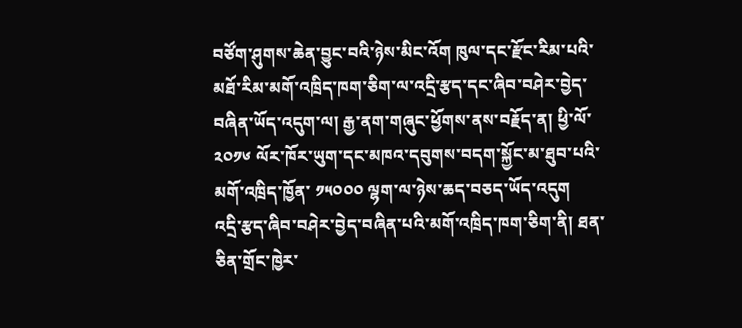བཙོག་ཤུགས་ཆེན་བྱུང་བའི་ཉེས་མིང་འོག ཁུལ་དང་རྫོང་རིམ་པའི་མཐོ་རིམ་མགོ་འཁྲིད་ཁག་ཅིག་ལ་འདྲི་རྩད་དང་ཞིབ་བཤེར་བྱེད་བཞིན་ཡོད་འདུག་ལ། རྒྱ་ནག་གཞུང་ཕྱོགས་ནས་བརྗོད་ན། ཕྱི་ལོ་ ༢༠༡༦ ལོར་ཁོར་ཡུག་དང་མཁའ་དབུགས་བདག་སྐྱོང་མ་ཐུབ་པའི་མགོ་འཁྲིད་ཁྱོན་ ༡༥༠༠༠ ལྷག་ལ་ཉེས་ཆད་བཅད་ཡོད་འདུག
འདྲི་རྩད་ཞིབ་བཤེར་བྱེད་བཞིན་པའི་མགོ་འཁྲིད་ཁག་ཅིག་ནི། ཐན་ཅིན་གྲོང་ཁྱེར་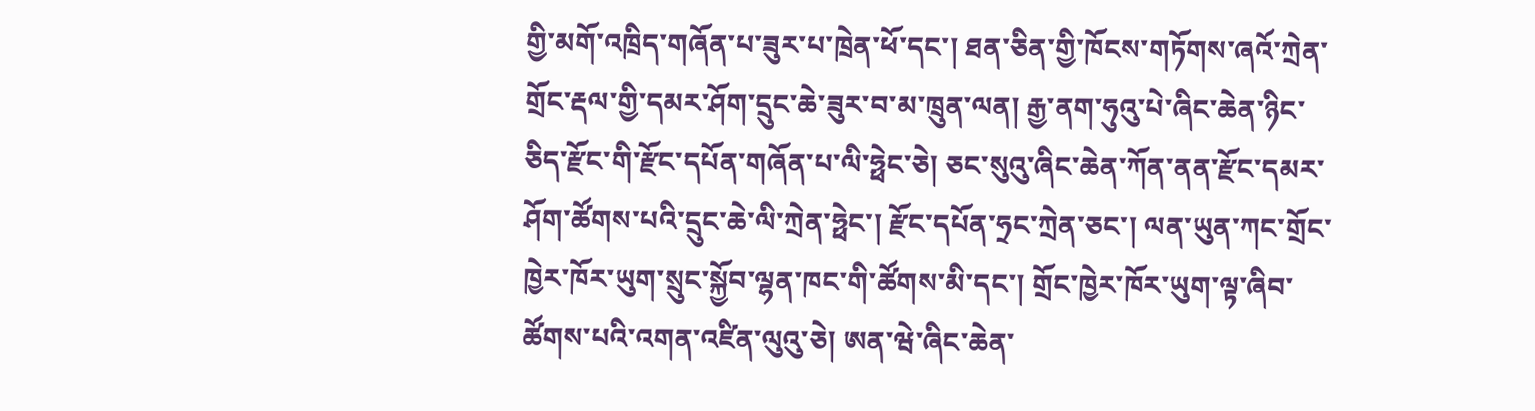གྱི་མགོ་འཁྲིད་གཞོན་པ་ཟུར་པ་ཁྲེན་ཕོ་དང་། ཐན་ཅིན་གྱི་ཁོངས་གཏོགས་ཞའོ་ཀྲེན་གྲོང་རྡལ་གྱི་དམར་ཤོག་དྲུང་ཆེ་ཟུར་བ་མ་ཁྲུན་ལན། རྒྱ་ནག་ཧུའུ་པེ་ཞིང་ཆེན་ཉིང་ཅིད་རྫོང་གི་རྫོང་དཔོན་གཞོན་པ་ལི་ཧྥེང་ཅེ། ཅང་སུའུ་ཞིང་ཆེན་ཀོན་ནན་རྫོང་དམར་ཤོག་ཚོགས་པའི་དྲུང་ཆེ་ལི་ཀྲེན་ཧྥེང་། རྫོང་དཔོན་ཧྲང་ཀྲེན་ཅང་། ལན་ཡུན་ཀང་གྲོང་ཁྱེར་ཁོར་ཡུག་སྲུང་སྐྱོབ་ལྷན་ཁང་གི་ཚོགས་མི་དང་། གྲོང་ཁྱེར་ཁོར་ཡུག་ལྟ་ཞིབ་ཚོགས་པའི་འགན་འཛིན་ལུའུ་ཅེ། ཨན་ཝེ་ཞིང་ཆེན་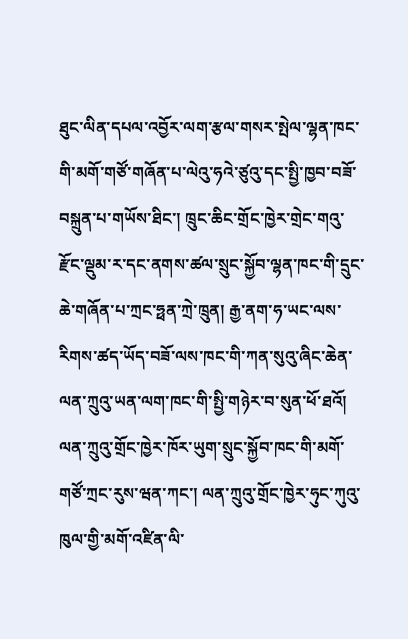ཐུང་ལིན་དཔལ་འབྱོར་ལག་རྩལ་གསར་སྤེལ་ལྷན་ཁང་གི་མགོ་གཙོ་གཞོན་པ་ལེའུ་ཧའེ་ཙུའུ་དང་སྤྱི་ཁྱབ་བཟོ་བསྐྲུན་པ་གཡོས་ཐིང་། ཁྲུང་ཆིང་གྲོང་ཁྱེར་གྲེང་གའུ་རྫོང་ལྡུམ་ར་དང་ནགས་ཚལ་སྲུང་སྐྱོབ་ལྷན་ཁང་གི་དྲུང་ཆེ་གཞོན་པ་ཀྲང་ཧྥན་ཀྲེ་ཁྲུན། རྒྱ་ནག་ཧ་ཡང་ལས་རིགས་ཚད་ཡོད་བཟོ་ལས་ཁང་གི་ཀན་སུའུ་ཞིང་ཆེན་ལན་ཀྲུའུ་ཡན་ལག་ཁང་གི་སྤྱི་གཉེར་བ་སུན་ཕོ་ཐའོ། ལན་ཀྲུའུ་གྲོང་ཁྱེར་ཁོར་ཡུག་སྲུང་སྐྱོབ་ཁང་གི་མགོ་གཙོ་ཀྲང་རུས་ཝན་ཀང་། ལན་ཀྲུའུ་གྲོང་ཁྱེར་ཧུང་ཀུའུ་ཁུལ་གྱི་མགོ་འཛིན་ལི་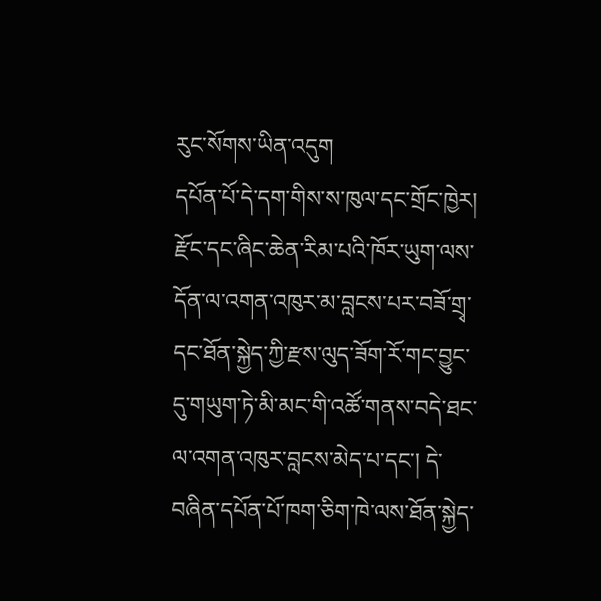རུང་སོགས་ཡིན་འདུག
དཔོན་པོ་དེ་དག་གིས་ས་ཁུལ་དང་གྲོང་ཁྱེར། རྫོང་དང་ཞིང་ཆེན་རིམ་པའི་ཁོར་ཡུག་ལས་དོན་ལ་འགན་འཁུར་མ་བླངས་པར་བཟོ་གྲྭ་དང་ཐོན་སྐྱེད་ཀྱི་རྫས་ལུད་ཟོག་རོ་གང་བྱུང་དུ་གཡུག་ཏེ་མི་མང་གི་འཚོ་གནས་བདེ་ཐང་ལ་འགན་འཁུར་བླངས་མེད་པ་དང་། དེ་བཞིན་དཔོན་པོ་ཁག་ཅིག་ཁེ་ལས་ཐོན་སྐྱེད་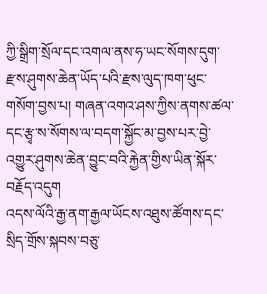ཀྱི་སྒྲིག་སྲོལ་དང་འགལ་ནས་ཧ་ཡང་སོགས་དུག་རྫས་ཤུགས་ཆེན་ཡོད་པའི་རྫས་ལུད་ཁག་ཕུང་གསོག་བྱས་པ། གཞན་འགའ་ཤས་ཀྱིས་ནགས་ཚལ་དང་རྩྭ་ས་སོགས་ལ་བདག་སྐྱོང་མ་བྱས་པར་བྱེ་འགྱུར་ཤུགས་ཆེན་བྱུང་བའི་རྐྱེན་གྱིས་ཡིན་སྐོར་བརྗོད་འདུག
འདས་ལོའི་རྒྱ་ནག་རྒྱལ་ཡོངས་འཐུས་ཚོགས་དང་སྲིད་གྲོས་སྐབས་བཅུ་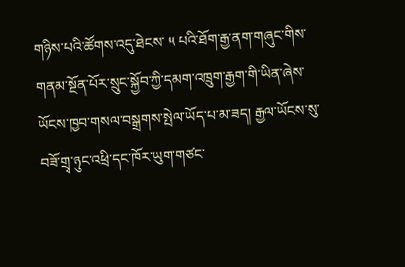གཉིས་པའི་ཚོགས་འདུ་ཐེངས་ ༥ པའི་ཐོག་རྒྱ་ནག་གཞུང་གིས་གནམ་སྔོན་པོར་སྲུང་སྐྱོབ་ཀྱི་དམག་འཁྲུག་རྒྱག་གི་ཡིན་ཞེས་ཡོངས་ཁྱབ་གསལ་བསྒྲགས་སྤེལ་ཡོད་པ་མ་ཟད། རྒྱལ་ཡོངས་སུ་བཟོ་གྲྭ་ཉུང་འཕྲི་དང་ཁོར་ཡུག་གཙང་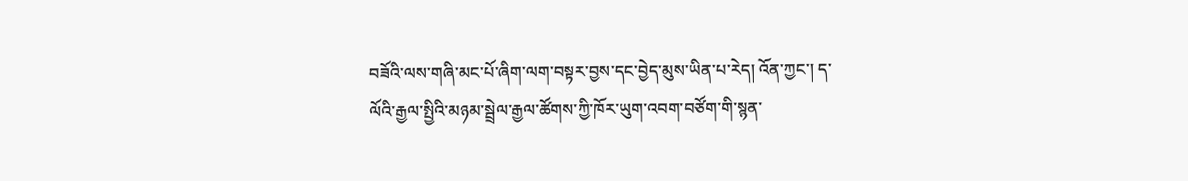བཟོའི་ལས་གཞི་མང་པོ་ཞིག་ལག་བསྟར་བྱས་དང་བྱེད་མུས་ཡིན་པ་རེད། འོན་ཀྱང་། ད་ལོའི་རྒྱལ་སྤྱིའི་མཉམ་སྦྲེལ་རྒྱལ་ཚོགས་ཀྱི་ཁོར་ཡུག་འབག་བཙོག་གི་སྙན་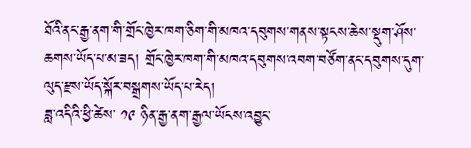ཐོའི་ནང་རྒྱ་ནག་གི་གྲོང་ཁྱེར་ཁག་ཅིག་གི་མཁའ་དབུགས་གནས་སྟངས་ཆེས་སྡུག་ཤོས་ཆགས་ཡོད་པ་མ་ཟད། གྲོང་ཁྱེར་ཁག་གི་མཁའ་དབུགས་འབག་བཙོག་ནང་དབུགས་དུག་ལུད་རྫས་ཡོད་སྐོར་བསྒྲགས་ཡོད་པ་རེད།
ཟླ་འདིའི་ཕྱི་ཚེས་ ༡༩ ཉིན་རྒྱ་ནག་རྒྱལ་ཡོངས་འབྱུང་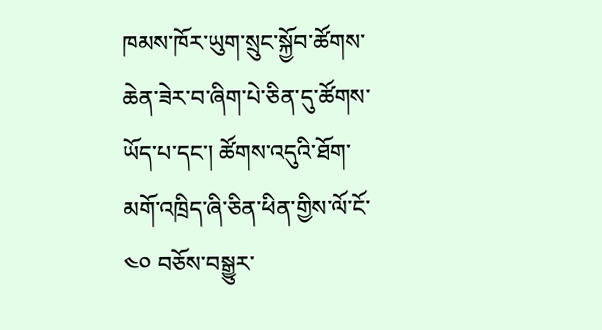ཁམས་ཁོར་ཡུག་སྲུང་སྐྱོབ་ཚོགས་ཆེན་ཟེར་བ་ཞིག་པེ་ཅིན་དུ་ཚོགས་ཡོད་པ་དང་། ཚོགས་འདུའི་ཐོག་མགོ་འཁྲིད་ཞི་ཅིན་ཕིན་གྱིས་ལོ་ངོ་ ༤༠ བཅོས་བསྒྱུར་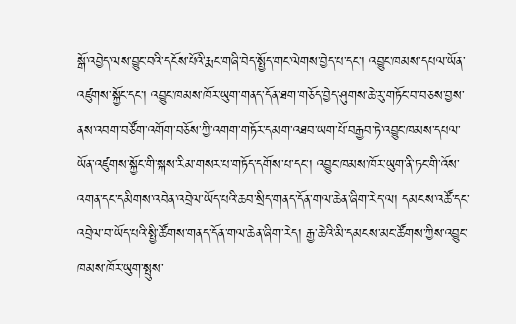སྒོ་འབྱེད་ལས་བྱུང་བའི་དངོས་པོའི་རྨང་གཞི་བེད་སྤྱོད་གང་ལེགས་བྱེད་པ་དང་། འབྱུང་ཁམས་དཔལ་ཡོན་འཛུགས་སྐྱོང་དང་། འབྱུང་ཁམས་ཁོར་ཡུག་གནད་དོན་ཐག་གཅོད་བྱེད་ཤུགས་ཆེ་རུ་གཏོང་བ་བཅས་བྱས་ནས་འབག་བཙོག་འགོག་བཅོས་ཀྱི་འགག་གཏོར་དམག་འཐབ་ཡག་པོ་བརྒྱབ་ཏེ་འབྱུང་ཁམས་དཔལ་ཡོན་འཛུགས་སྐྱོང་གི་སྐས་རིམ་གསར་པ་གཏོད་དགོས་པ་དང་། འབྱུང་ཁམས་ཁོར་ཡུག་ནི་ཏང་གི་འོས་འགན་དང་དམིགས་འབེན་འབྲེལ་ཡོད་པའི་ཆབ་སྲིད་གནད་དོན་གལ་ཆེན་ཞིག་རེད་ལ། དམངས་འཚོ་དང་འབྲེལ་བ་ཡོད་པའི་སྤྱི་ཚོགས་གནད་དོན་གལ་ཆེན་ཞིག་རེད། རྒྱ་ཆེའི་མི་དམངས་མང་ཚོགས་ཀྱིས་འབྱུང་ཁམས་ཁོར་ཡུག་སྤུས་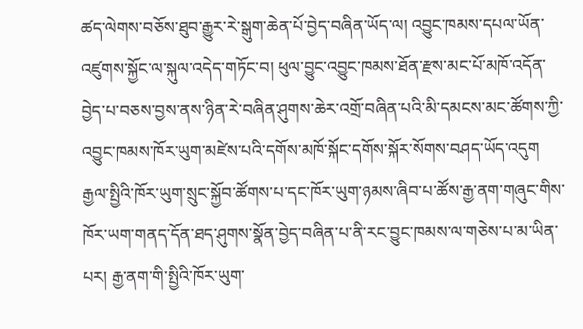ཚད་ལེགས་བཅོས་ཐུབ་རྒྱུར་རེ་སྒུག་ཆེན་པོ་བྱེད་བཞིན་ཡོད་ལ། འབྱུང་ཁམས་དཔལ་ཡོན་འཛུགས་སྐྱོང་ལ་སྐུལ་འདེད་གཏོང་བ། ཕུལ་བྱུང་འབྱུང་ཁམས་ཐོན་རྫས་མང་པོ་མཁོ་འདོན་བྱེད་པ་བཅས་བྱས་ནས་ཉིན་རེ་བཞིན་ཤུགས་ཆེར་འགྲོ་བཞིན་པའི་མི་དམངས་མང་ཚོགས་ཀྱི་འབྱུང་ཁམས་ཁོར་ཡུག་མཛེས་པའི་དགོས་མཁོ་སྐོང་དགོས་སྐོར་སོགས་བཤད་ཡོད་འདུག
རྒྱལ་སྤྱིའི་ཁོར་ཡུག་སྲུང་སྐྱོབ་ཚོགས་པ་དང་ཁོར་ཡུག་ཉམས་ཞིབ་པ་ཚོས་རྒྱ་ནག་གཞུང་གིས་ཁོར་ཡག་གནད་དོན་ཐད་ཤུགས་སྣོན་བྱེད་བཞིན་པ་ནི་རང་བྱུང་ཁམས་ལ་གཅེས་པ་མ་ཡིན་པར། རྒྱ་ནག་གི་སྤྱིའི་ཁོར་ཡུག་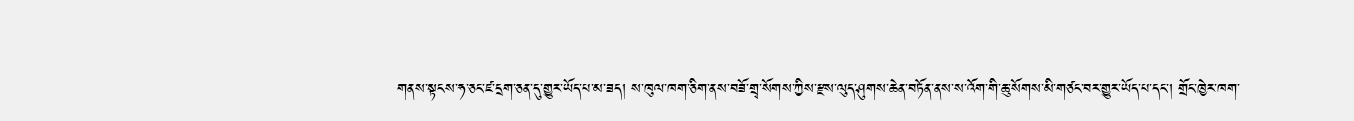གནས་སྟངས་ཧ་ཅང་ཛ་དྲག་ཅན་དུ་གྱུར་ཡོད་པ་མ་ཟད། ས་ཁུལ་ཁག་ཅིག་ནས་བཟོ་གྲྭ་སོགས་ཀྱིས་རྫས་ལུད་ཤུགས་ཆེན་བཏོན་ནས་ས་འོག་གི་ཆུ་སོགས་མི་གཙང་བར་གྱུར་ཡོད་པ་དང་། གྲོང་ཁྱེར་ཁག་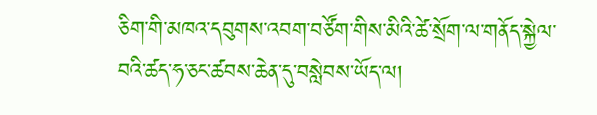ཅིག་གི་མཁའ་དབུགས་འབག་བཙོག་གིས་མིའི་ཚེ་སྲོག་ལ་གནོད་སྐྱེལ་བའི་ཚད་ཧ་ཅང་ཚབས་ཆེན་དུ་བསླེབས་ཡོད་ལ།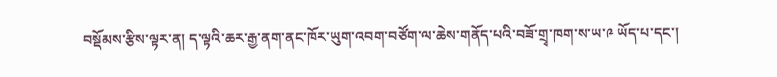བསྡོམས་རྩིས་ལྟར་ན། ད་ལྟའི་ཆར་རྒྱ་ནག་ནང་ཁོར་ཡུག་འབག་བཙོག་ལ་ཆེས་གནོད་པའི་བཟོ་གྲྭ་ཁག་ས་ཡ་༩ ཡོད་པ་དང་།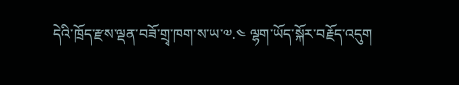དེའི་ཁྲོད་རྫས་ལྡན་བཟོ་གྲྭ་ཁག་ས་ཡ་༧.༤ ལྷག་ཡོད་སྐོར་བརྗོད་འདུག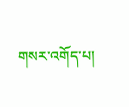གསར་འགོད་པ།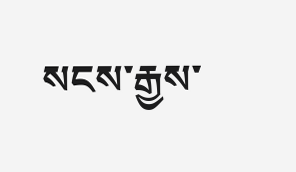སངས་རྒྱས་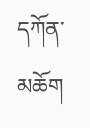དཀོན་མཆོག